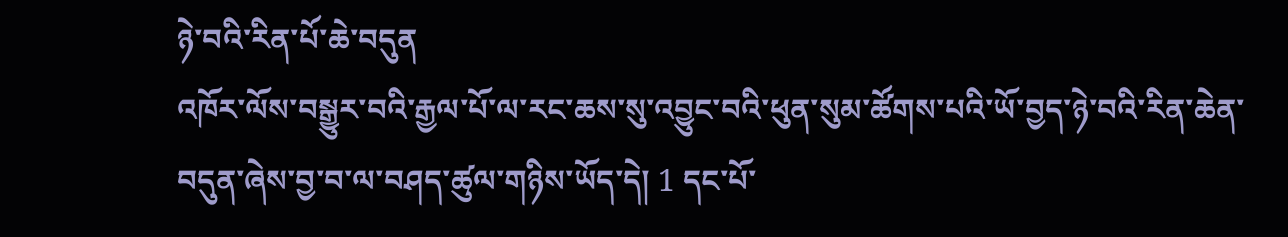ཉེ་བའི་རིན་པོ་ཆེ་བདུན
འཁོར་ལོས་བསྒྱུར་བའི་རྒྱལ་པོ་ལ་རང་ཆས་སུ་འབྱུང་བའི་ཕུན་སུམ་ཚོགས་པའི་ཡོ་བྱད་ཉེ་བའི་རིན་ཆེན་བདུན་ཞེས་བྱ་བ་ལ་བཤད་ཚུལ་གཉིས་ཡོད་དེ། 1 དང་པོ་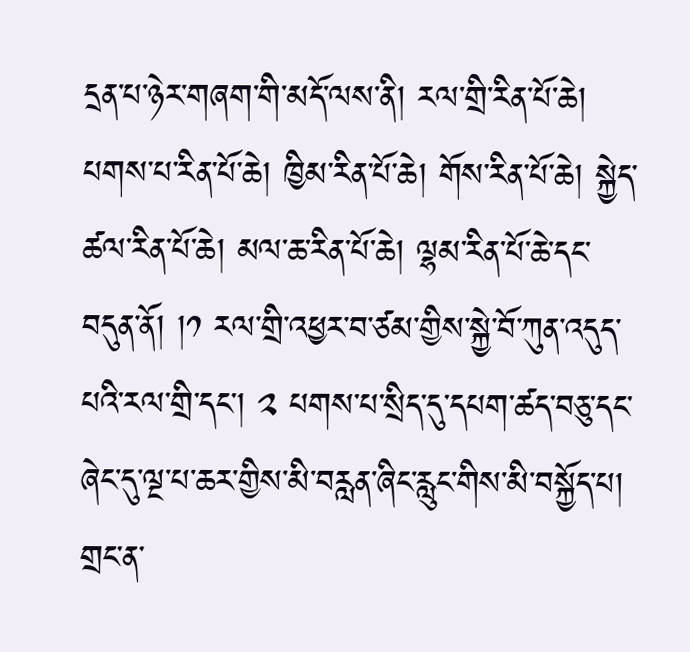དྲན་པ་ཉེར་གཞག་གི་མདོ་ལས་ནི། རལ་གྲི་རིན་པོ་ཆེ། པགས་པ་རིན་པོ་ཆེ། ཁྱིམ་རིན་པོ་ཆེ། གོས་རིན་པོ་ཆེ། སྐྱེད་ཚལ་རིན་པོ་ཆེ། མལ་ཆ་རིན་པོ་ཆེ། ལྷམ་རིན་པོ་ཆེ་དང་བདུན་ནོ། །༡ རལ་གྲི་འཕྱར་བ་ཙམ་གྱིས་སྐྱེ་བོ་ཀུན་འདུད་པའི་རལ་གྲི་དང་། ༢ པགས་པ་སྲིད་དུ་དཔག་ཚད་བཅུ་དང་ཞེང་དུ་ལྔ་པ་ཆར་གྱིས་མི་བརླན་ཞིང་རླུང་གིས་མི་བསྐྱོད་པ། གྲང་ན་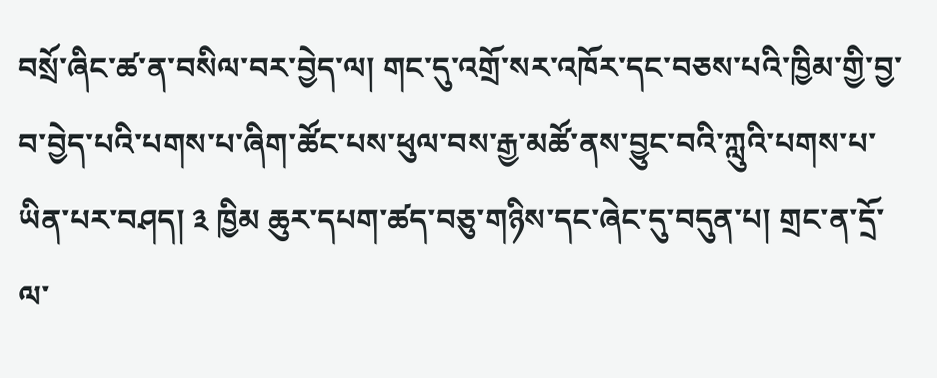བསྲོ་ཞིང་ཚ་ན་བསིལ་བར་བྱེད་ལ། གང་དུ་འགྲོ་སར་འཁོར་དང་བཅས་པའི་ཁྱིམ་གྱི་བྱ་བ་བྱེད་པའི་པགས་པ་ཞིག་ཚོང་པས་ཕུལ་བས་རྒྱ་མཚོ་ནས་བྱུང་བའི་ཀླུའི་པགས་པ་ཡིན་པར་བཤད། ༣ ཁྱིམ ཆུར་དཔག་ཚད་བཅུ་གཉིས་དང་ཞེང་དུ་བདུན་པ། གྲང་ན་དྲོ་ལ་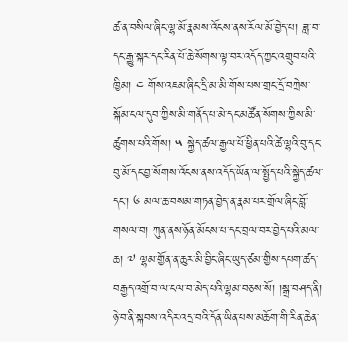ཚ་ན་བསིལ་ཞིང་ལྷ་མོ་རྣམས་འོངས་ནས་རོལ་མོ་བྱེད་པ། ཟླ་བ་དང་རྒྱུ་སྐར་དང་རིན་པོ་ཆེ་སོགས་ལྟ་བར་འདོད་ཀྱང་འགྲུབ་པའི་ཁྱིམ། ༤ གོས་འཇམ་ཞིང་དྲི་མ་མི་གོས་པས་གྲང་དྲོ་བཀྲེས་སྐོམ་ངལ་དུབ་ཀྱིས་མི་གནོད་པ་མེ་དང་མཚོན་སོགས་ཀྱིས་མི་ཚུགས་པའི་གོས། ༥ སྐྱེད་ཚལ་རྒྱལ་པོ་ཕྱིན་པའི་ཚེ་ལྷའི་བུ་དང་བུ་མོ་དང་བྱ་སོགས་འོངས་ནས་འདོད་ཡོན་ལ་སྤྱོད་པའི་སྐྱེད་ཚལ་དང་། ༦ མལ་ཆ་བསམ་གཏན་བྱེད་ན་རྣམ་པར་གྲོལ་ཞིང་བློ་གསལ་བ། ཀུན་ནས་ཉོན་མོངས་པ་དང་བྲལ་བར་བྱེད་པའི་མལ་ཆ། ༧ ལྷམ་གྱོན་ན་ཆུར་མི་བྱིང་ཞིང་ཡུད་ཙམ་གྱིས་དཔག་ཚད་བརྒྱད་འགྲོ་བ་ལ་ངལ་བ་མེད་པའི་ལྷམ་བཅས་སོ། །སྒྲ་བཤད་ནི། ཉེ་བ་ནི་སྐབས་འདིར་འདྲ་བའི་དོན་ཡིན་པས་མཆོག་གི་རིན་ཆེན་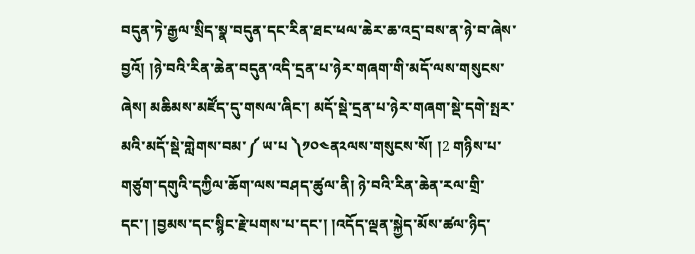བདུན་ཏེ་རྒྱལ་སྲིད་སྣ་བདུན་དང་རིན་ཐང་ཕལ་ཆེར་ཆ་འདྲ་བས་ན་ཉེ་བ་ཞེས་བྱའོ། །ཉེ་བའི་རིན་ཆེན་བདུན་འདི་དྲན་པ་ཉེར་གཞག་གི་མདོ་ལས་གསུངས་ཞེས། མཆིམས་མཛོད་དུ་གསལ་ཞིང་། མདོ་སྡེ་དྲན་པ་ཉེར་གཞག་སྡེ་དགེ་སྤར་མའི་མདོ་སྡེ་གླེགས་བམ་༼ ཡ་པ ༽༡༠༤ན༢ལས་གསུངས་སོ། །2 གཉིས་པ་གཙུག་དགུའི་དཀྱིལ་ཆོག་ལས་བཤད་ཚུལ་ནི། ཉེ་བའི་རིན་ཆེན་རལ་གྲི་དང་། །བྱམས་དང་སྙིང་རྗེ་པགས་པ་དང་། །འདོད་ལྡན་སྐྱེད་མོས་ཚལ་ཉིད་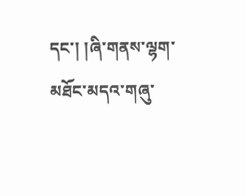དང་། །ཞི་གནས་ལྷག་མཐོང་མདའ་གཞུ་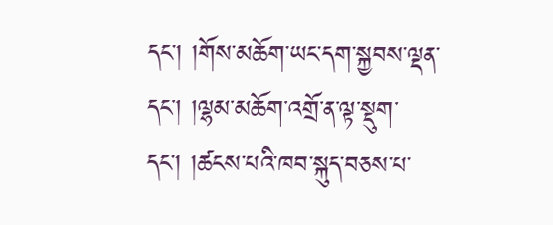དང་། །གོས་མཆོག་ཡང་དག་སྐྱབས་ལྡན་དང་། །ལྷམ་མཆོག་འགྲོ་ན་ལྟ་སྡུག་དང་། །ཚངས་པའི་ཁབ་སྐུད་བཅས་པ་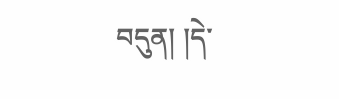བདུན། །དེ་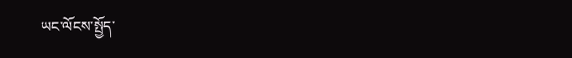ཡང་ལོངས་སྤྱོད་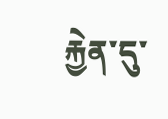རྐྱེན་དུ་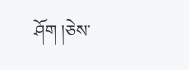ཤོག །ཅེས་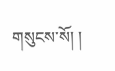གསུངས་སོ། །